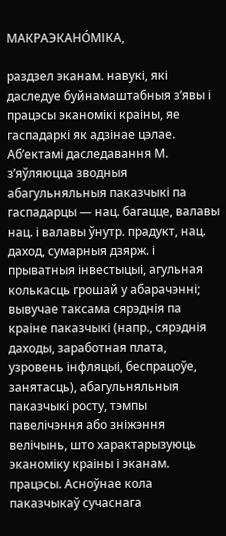МАКРАЭКАНО́МІКА,

раздзел эканам. навукі, які даследуе буйнамаштабныя з’явы і працэсы эканомікі краіны, яе гаспадаркі як адзінае цэлае. Аб’ектамі даследавання М. з’яўляюцца зводныя абагульняльныя паказчыкі па гаспадарцы — нац. багацце, валавы нац. і валавы ўнутр. прадукт, нац. даход, сумарныя дзярж. і прыватныя інвестыцыі, агульная колькасць грошай у абарачэнні; вывучае таксама сярэднія па краіне паказчыкі (напр., сярэднія даходы, заработная плата, узровень інфляцыі, беспрацоўе, занятасць), абагульняльныя паказчыкі росту, тэмпы павелічэння або зніжэння велічынь, што характарызуюць эканоміку краіны і эканам. працэсы. Асноўнае кола паказчыкаў сучаснага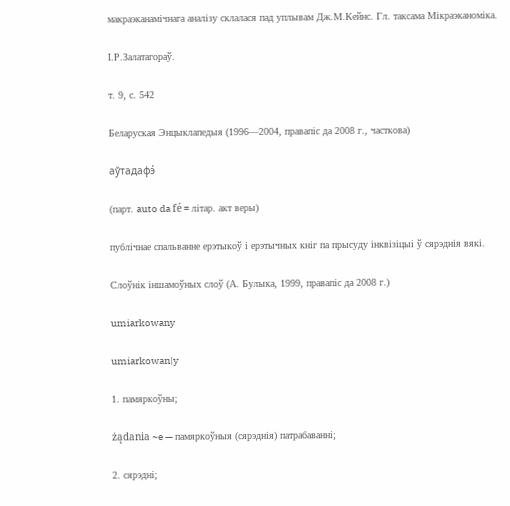макраэканамічнага аналізу склалася пад уплывам Дж.М.Кейнс. Гл. таксама Мікраэканоміка.

І.Р.Залатагораў.

т. 9, с. 542

Беларуская Энцыклапедыя (1996—2004, правапіс да 2008 г., часткова)

аўтадафэ́

(парт. auto da fé = літар. акт веры)

публічнае спальванне ерэтыкоў і ерэтычных кніг па прысуду інквізіцыі ў сярэднія вякі.

Слоўнік іншамоўных слоў (А. Булыка, 1999, правапіс да 2008 г.)

umiarkowany

umiarkowan|y

1. памяркоўны;

żądania ~e — памяркоўныя (сярэднія) патрабаванні;

2. сярэдні;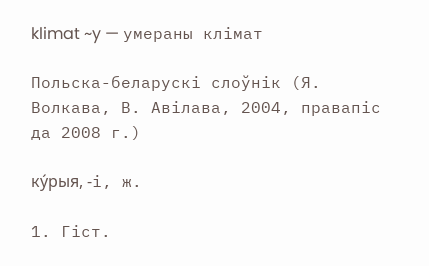klimat ~y — умераны клімат

Польска-беларускі слоўнік (Я. Волкава, В. Авілава, 2004, правапіс да 2008 г.)

ку́рыя, ‑і, ж.

1. Гіст.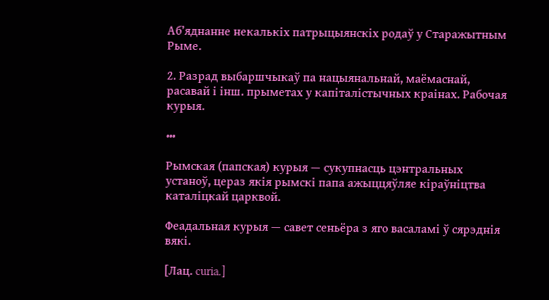Аб’яднанне некалькіх патрыцыянскіх родаў у Старажытным Рыме.

2. Разрад выбаршчыкаў па нацыянальнай, маёмаснай, расавай і інш. прыметах у капіталістычных краінах. Рабочая курыя.

•••

Рымская (папская) курыя — сукупнасць цэнтральных устаноў, цераз якія рымскі папа ажыццяўляе кіраўніцтва каталіцкай царквой.

Феадальная курыя — савет сеньёра з яго васаламі ў сярэднія вякі.

[Лац. curia.]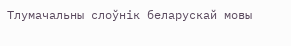Тлумачальны слоўнік беларускай мовы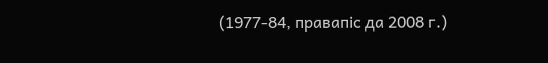(1977-84, правапіс да 2008 г.)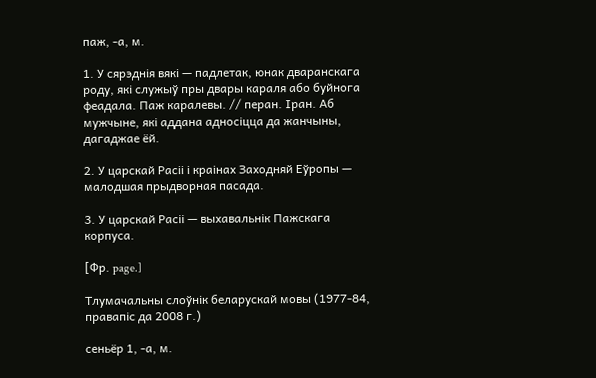паж, ‑а, м.

1. У сярэднія вякі — падлетак, юнак дваранскага роду, які служыў пры двары караля або буйнога феадала. Паж каралевы. // перан. Іран. Аб мужчыне, які аддана адносіцца да жанчыны, дагаджае ёй.

2. У царскай Расіі і краінах Заходняй Еўропы — малодшая прыдворная пасада.

3. У царскай Расіі — выхавальнік Пажскага корпуса.

[Фр. page.]

Тлумачальны слоўнік беларускай мовы (1977-84, правапіс да 2008 г.)

сеньёр 1, ‑а, м.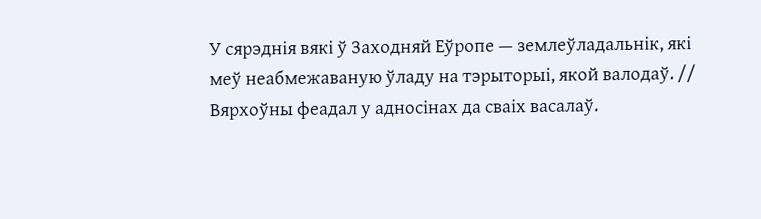У сярэднія вякі ў Заходняй Еўропе — землеўладальнік, які меў неабмежаваную ўладу на тэрыторыі, якой валодаў. // Вярхоўны феадал у адносінах да сваіх васалаў.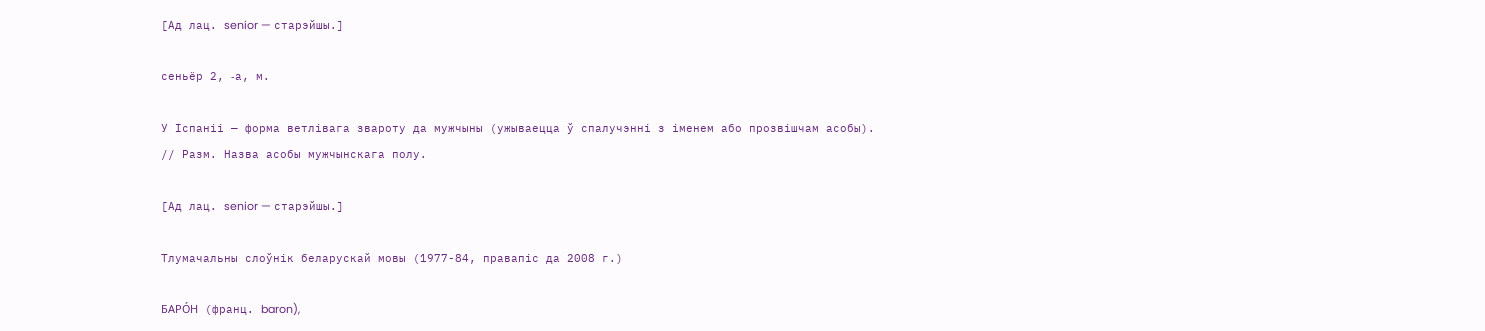[Ад лац. senior — старэйшы.]

сеньёр 2, ‑а, м.

У Іспаніі — форма ветлівага звароту да мужчыны (ужываецца ў спалучэнні з іменем або прозвішчам асобы). // Разм. Назва асобы мужчынскага полу.

[Ад лац. senior — старэйшы.]

Тлумачальны слоўнік беларускай мовы (1977-84, правапіс да 2008 г.)

БАРО́Н (франц. baron),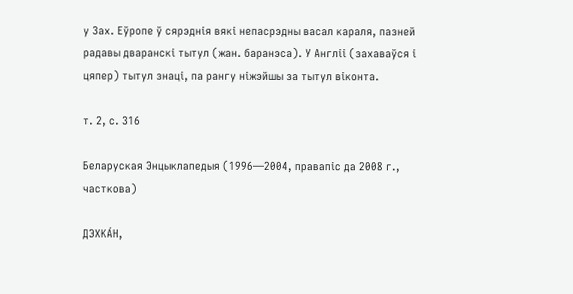у Зах. Еўропе ў сярэднія вякі непасрэдны васал караля, пазней радавы дваранскі тытул (жан. баранэса). У Англіі (захаваўся і цяпер) тытул знаці, па рангу ніжэйшы за тытул віконта.

т. 2, с. 316

Беларуская Энцыклапедыя (1996—2004, правапіс да 2008 г., часткова)

ДЭХКА́Н,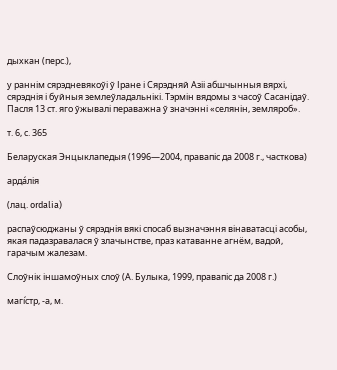дыхкан (перс.),

у раннім сярэдневякоўі ў Іране і Сярэдняй Азіі абшчынныя вярхі, сярэднія і буйныя землеўладальнікі. Тэрмін вядомы з часоў Сасанідаў. Пасля 13 ст. яго ўжывалі пераважна ў значэнні «селянін, земляроб».

т. 6, с. 365

Беларуская Энцыклапедыя (1996—2004, правапіс да 2008 г., часткова)

арда́лія

(лац. ordalia)

распаўсюджаны ў сярэднія вякі спосаб вызначэння вінаватасці асобы, якая падазравалася ў злачынстве, праз катаванне агнём, вадой, гарачым жалезам.

Слоўнік іншамоўных слоў (А. Булыка, 1999, правапіс да 2008 г.)

магі́стр, ‑а, м.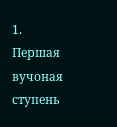1. Першая вучоная ступень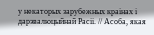у некаторых зарубежных краінах і дарэвалюцыйнай Расіі. // Асоба, якая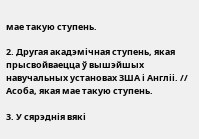мае такую ступень.

2. Другая акадэмічная ступень, якая прысвойваецца ў вышэйшых навучальных установах ЗША і Англіі. // Асоба, якая мае такую ступень.

3. У сярэднія вякі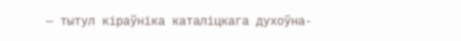— тытул кіраўніка каталіцкага духоўна-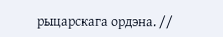рыцарскага ордэна. //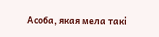Асоба, якая мела такі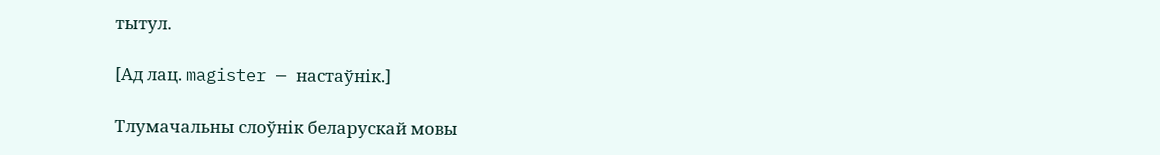тытул.

[Ад лац. magister — настаўнік.]

Тлумачальны слоўнік беларускай мовы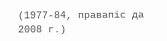(1977-84, правапіс да 2008 г.)